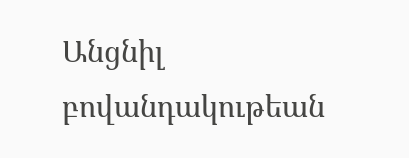Անցնիլ բովանդակութեան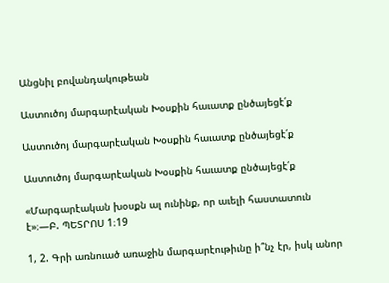Անցնիլ բովանդակութեան

Աստուծոյ մարգարէական Խօսքին հաւատք ընծայեցէ՛ք

Աստուծոյ մարգարէական Խօսքին հաւատք ընծայեցէ՛ք

Աստուծոյ մարգարէական Խօսքին հաւատք ընծայեցէ՛ք

«Մարգարէական խօսքն ալ ունինք, որ աւելի հաստատուն է»։—Բ. ՊԵՏՐՈՍ 1։19

1, 2. Գրի առնուած առաջին մարգարէութիւնը ի՞նչ էր, իսկ անոր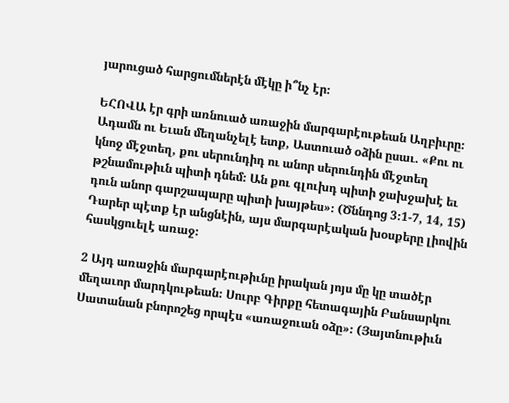յարուցած հարցումներէն մէկը ի՞նչ էր։

ԵՀՈՎԱ էր գրի առնուած առաջին մարգարէութեան Աղբիւրը։ Ադամն ու Եւան մեղանչելէ ետք, Աստուած օձին ըսաւ. «Քու ու կնոջ մէջտեղ, քու սերունդիդ ու անոր սերունդին մէջտեղ թշնամութիւն պիտի դնեմ։ Ան քու գլուխդ պիտի ջախջախէ եւ դուն անոր գարշապարը պիտի խայթես»։ (Ծննդոց 3։1-7, 14, 15) Դարեր պէտք էր անցնէին, այս մարգարէական խօսքերը լիովին հասկցուելէ առաջ։

2 Այդ առաջին մարգարէութիւնը իրական յոյս մը կը տածէր մեղաւոր մարդկութեան։ Սուրբ Գիրքը հետագային Բանսարկու Սատանան բնորոշեց որպէս «առաջուան օձը»։ (Յայտնութիւն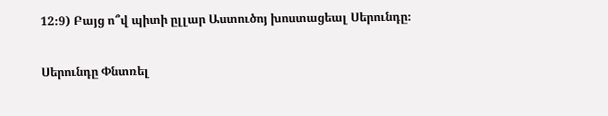12։9) Բայց ո՞վ պիտի ըլլար Աստուծոյ խոստացեալ Սերունդը։

Սերունդը Փնտռել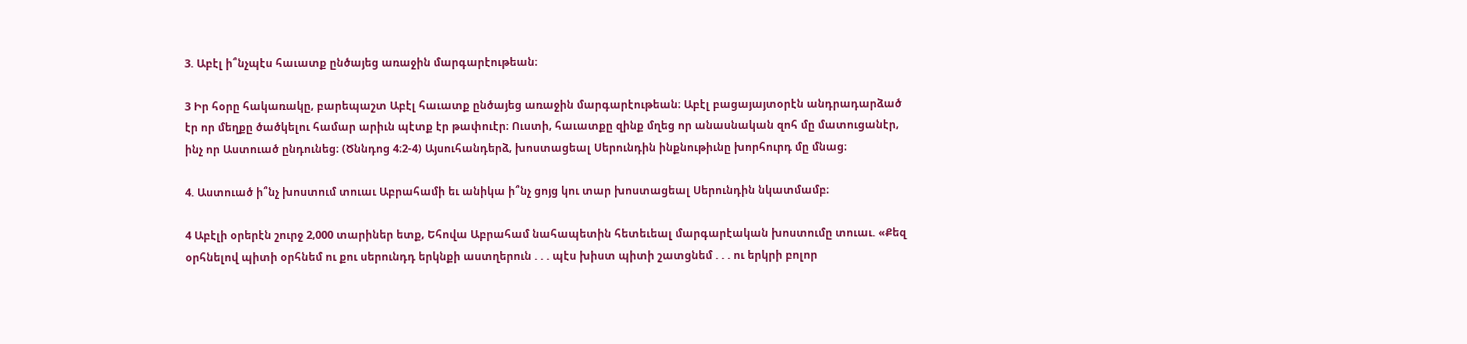3. Աբէլ ի՞նչպէս հաւատք ընծայեց առաջին մարգարէութեան։

3 Իր հօրը հակառակը, բարեպաշտ Աբէլ հաւատք ընծայեց առաջին մարգարէութեան։ Աբէլ բացայայտօրէն անդրադարձած էր որ մեղքը ծածկելու համար արիւն պէտք էր թափուէր։ Ուստի, հաւատքը զինք մղեց որ անասնական զոհ մը մատուցանէր, ինչ որ Աստուած ընդունեց։ (Ծննդոց 4։2-4) Այսուհանդերձ, խոստացեալ Սերունդին ինքնութիւնը խորհուրդ մը մնաց։

4. Աստուած ի՞նչ խոստում տուաւ Աբրահամի եւ անիկա ի՞նչ ցոյց կու տար խոստացեալ Սերունդին նկատմամբ։

4 Աբէլի օրերէն շուրջ 2,000 տարիներ ետք, Եհովա Աբրահամ նահապետին հետեւեալ մարգարէական խոստումը տուաւ. «Քեզ օրհնելով պիտի օրհնեմ ու քու սերունդդ երկնքի աստղերուն . . . պէս խիստ պիտի շատցնեմ . . . ու երկրի բոլոր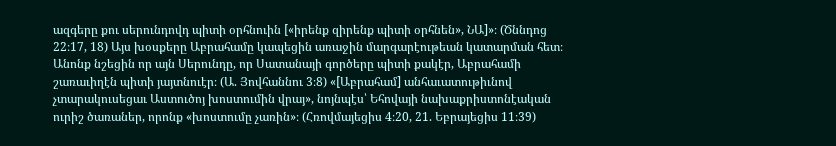ազգերը քու սերունդովդ պիտի օրհնուին [«իրենք զիրենք պիտի օրհնեն», ՆԱ]»։ (Ծննդոց 22։17, 18) Այս խօսքերը Աբրահամը կապեցին առաջին մարգարէութեան կատարման հետ։ Անոնք նշեցին որ այն Սերունդը, որ Սատանայի գործերը պիտի քակէր, Աբրահամի շառաւիղէն պիտի յայտնուէր։ (Ա. Յովհաննու 3։8) «[Աբրահամ] անհաւատութիւնով չտարակուսեցաւ Աստուծոյ խոստումին վրայ», նոյնպէս՝ Եհովայի նախաքրիստոնէական ուրիշ ծառաներ, որոնք «խոստումը չառին»։ (Հռովմայեցիս 4։20, 21. Եբրայեցիս 11։39)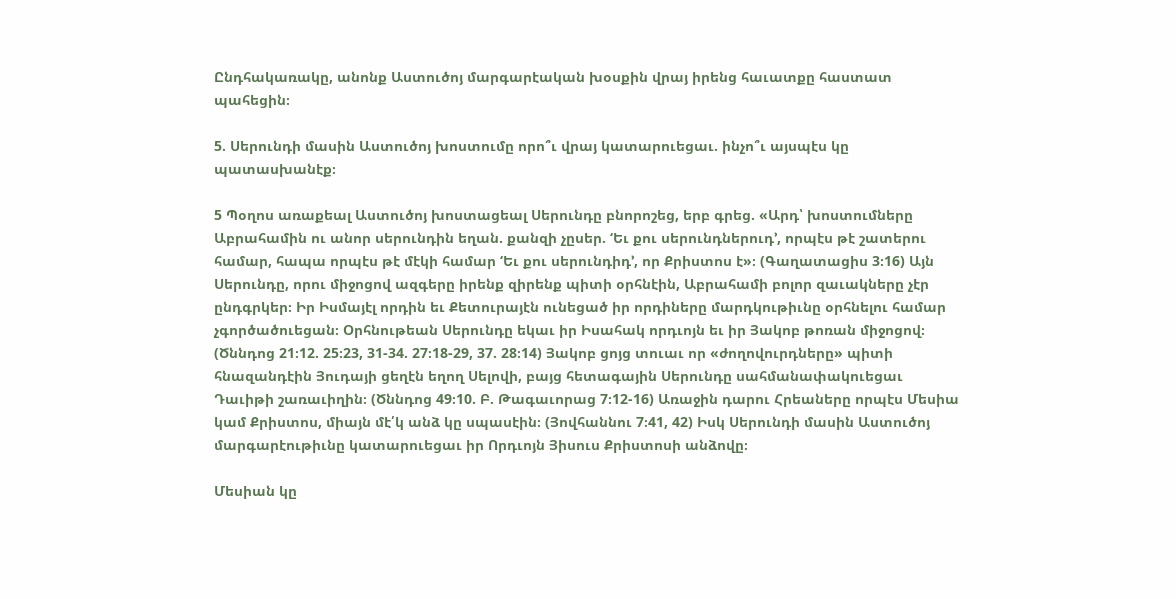Ընդհակառակը, անոնք Աստուծոյ մարգարէական խօսքին վրայ իրենց հաւատքը հաստատ պահեցին։

5. Սերունդի մասին Աստուծոյ խոստումը որո՞ւ վրայ կատարուեցաւ. ինչո՞ւ այսպէս կը պատասխանէք։

5 Պօղոս առաքեալ Աստուծոյ խոստացեալ Սերունդը բնորոշեց, երբ գրեց. «Արդ՝ խոստումները Աբրահամին ու անոր սերունդին եղան. քանզի չըսեր. ‘Եւ քու սերունդներուդ’, որպէս թէ շատերու համար, հապա որպէս թէ մէկի համար ‘Եւ քու սերունդիդ’, որ Քրիստոս է»։ (Գաղատացիս 3։16) Այն Սերունդը, որու միջոցով ազգերը իրենք զիրենք պիտի օրհնէին, Աբրահամի բոլոր զաւակները չէր ընդգրկեր։ Իր Իսմայէլ որդին եւ Քետուրայէն ունեցած իր որդիները մարդկութիւնը օրհնելու համար չգործածուեցան։ Օրհնութեան Սերունդը եկաւ իր Իսահակ որդւոյն եւ իր Յակոբ թոռան միջոցով։ (Ծննդոց 21։12. 25։23, 31-34. 27։18-29, 37. 28։14) Յակոբ ցոյց տուաւ որ «ժողովուրդները» պիտի հնազանդէին Յուդայի ցեղէն եղող Սելովի, բայց հետագային Սերունդը սահմանափակուեցաւ Դաւիթի շառաւիղին։ (Ծննդոց 49։10. Բ. Թագաւորաց 7։12-16) Առաջին դարու Հրեաները որպէս Մեսիա կամ Քրիստոս, միայն մէ՛կ անձ կը սպասէին։ (Յովհաննու 7։41, 42) Իսկ Սերունդի մասին Աստուծոյ մարգարէութիւնը կատարուեցաւ իր Որդւոյն Յիսուս Քրիստոսի անձովը։

Մեսիան կը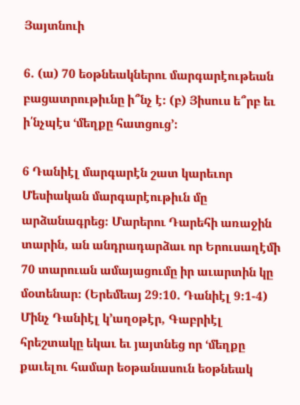Յայտնուի

6. (ա) 70 եօթնեակներու մարգարէութեան բացատրութիւնը ի՞նչ է։ (բ) Յիսուս ե՞րբ եւ ի՛նչպէս ‘մեղքը հատցուց’։

6 Դանիէլ մարգարէն շատ կարեւոր Մեսիական մարգարէութիւն մը արձանագրեց։ Մարերու Դարեհի առաջին տարին, ան անդրադարձաւ որ Երուսաղէմի 70 տարուան ամայացումը իր աւարտին կը մօտենար։ (Երեմեայ 29։10. Դանիէլ 9։1-4) Մինչ Դանիէլ կ’աղօթէր, Գաբրիէլ հրեշտակը եկաւ եւ յայտնեց որ ‘մեղքը քաւելու համար եօթանասուն եօթնեակ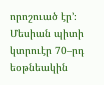որոշուած էր’։ Մեսիան պիտի կտրուէր 70–րդ եօթնեակին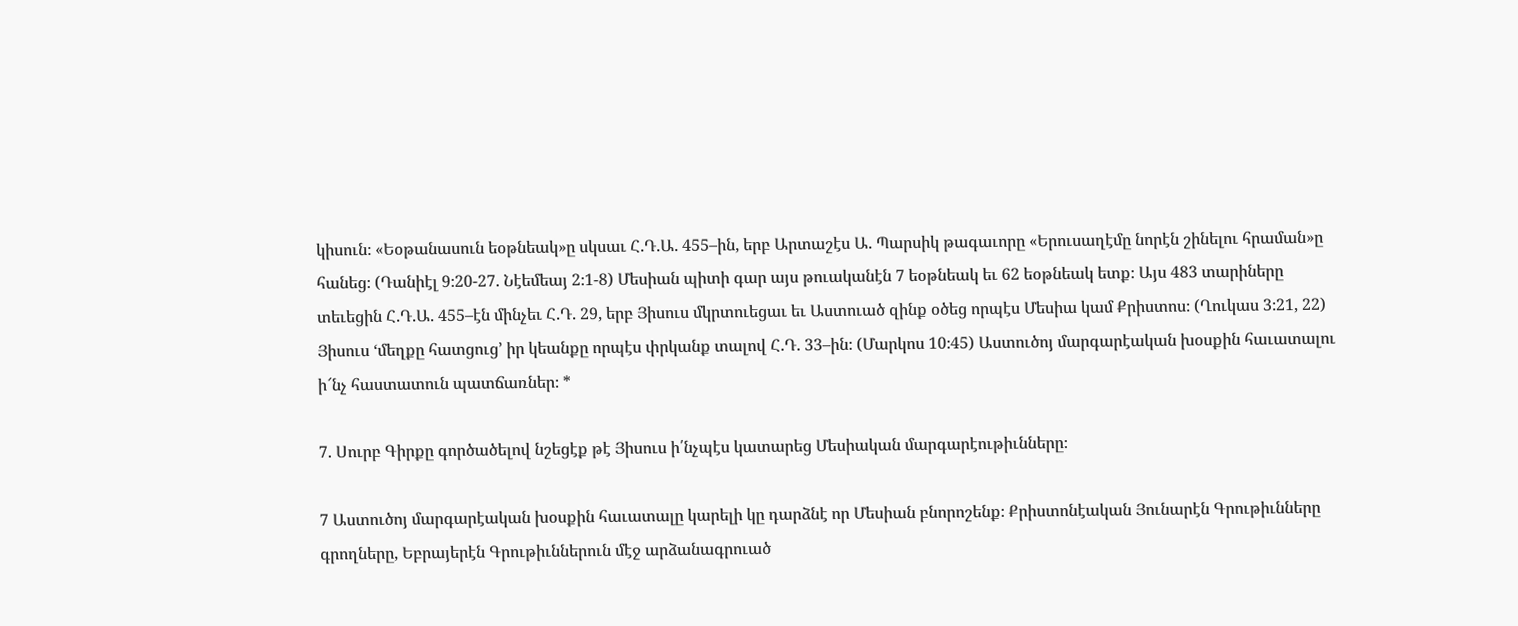կիսուն։ «Եօթանասուն եօթնեակ»ը սկսաւ Հ.Դ.Ա. 455–ին, երբ Արտաշէս Ա. Պարսիկ թագաւորը «Երուսաղէմը նորէն շինելու հրաման»ը հանեց։ (Դանիէլ 9։20-27. Նէեմեայ 2։1-8) Մեսիան պիտի գար այս թուականէն 7 եօթնեակ եւ 62 եօթնեակ ետք։ Այս 483 տարիները տեւեցին Հ.Դ.Ա. 455–էն մինչեւ Հ.Դ. 29, երբ Յիսուս մկրտուեցաւ եւ Աստուած զինք օծեց որպէս Մեսիա կամ Քրիստոս։ (Ղուկաս 3։21, 22) Յիսուս ‘մեղքը հատցուց’ իր կեանքը որպէս փրկանք տալով Հ.Դ. 33–ին։ (Մարկոս 10։45) Աստուծոյ մարգարէական խօսքին հաւատալու ի՜նչ հաստատուն պատճառներ։ *

7. Սուրբ Գիրքը գործածելով նշեցէք թէ Յիսուս ի՛նչպէս կատարեց Մեսիական մարգարէութիւնները։

7 Աստուծոյ մարգարէական խօսքին հաւատալը կարելի կը դարձնէ որ Մեսիան բնորոշենք։ Քրիստոնէական Յունարէն Գրութիւնները գրողները, Եբրայերէն Գրութիւններուն մէջ արձանագրուած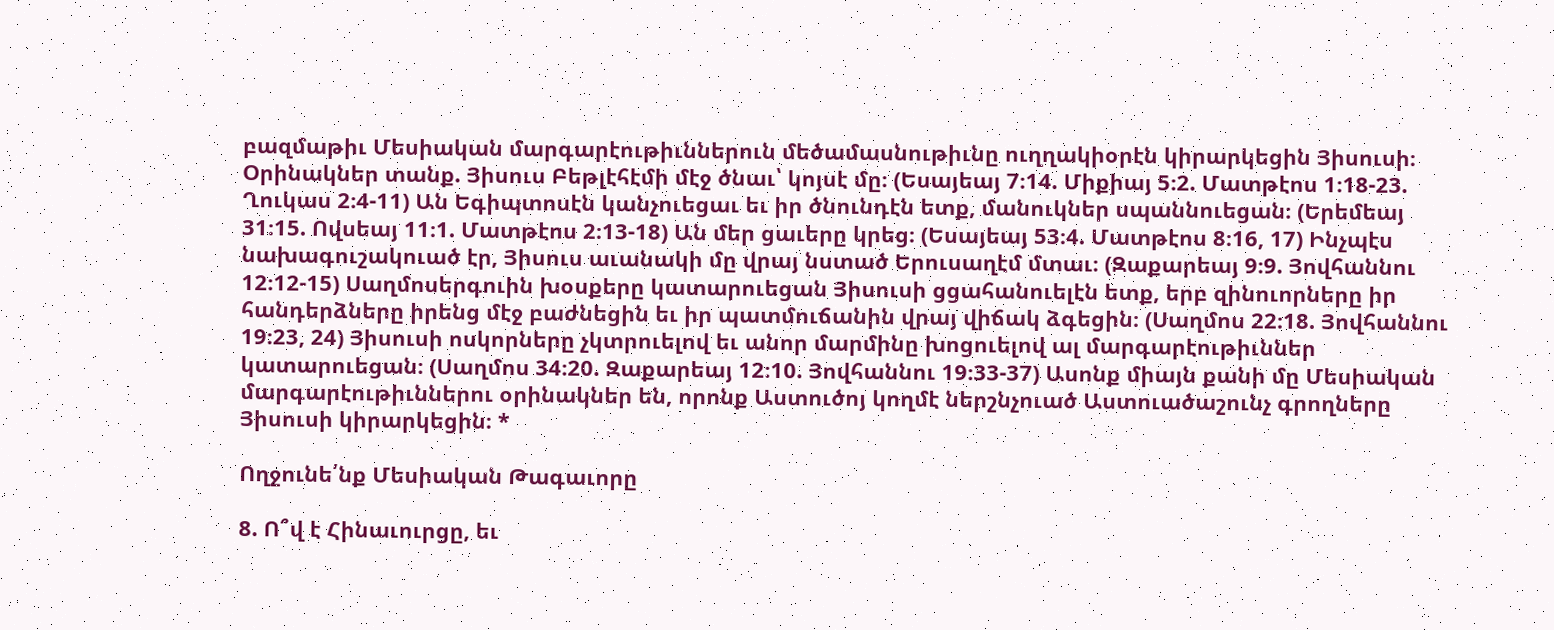բազմաթիւ Մեսիական մարգարէութիւններուն մեծամասնութիւնը ուղղակիօրէն կիրարկեցին Յիսուսի։ Օրինակներ տանք. Յիսուս Բեթլէհէմի մէջ ծնաւ՝ կոյսէ մը։ (Եսայեայ 7։14. Միքիայ 5։2. Մատթէոս 1։18-23. Ղուկաս 2։4-11) Ան Եգիպտոսէն կանչուեցաւ եւ իր ծնունդէն ետք, մանուկներ սպաննուեցան։ (Երեմեայ 31։15. Ովսեայ 11։1. Մատթէոս 2։13-18) Ան մեր ցաւերը կրեց։ (Եսայեայ 53։4. Մատթէոս 8։16, 17) Ինչպէս նախագուշակուած էր, Յիսուս աւանակի մը վրայ նստած Երուսաղէմ մտաւ։ (Զաքարեայ 9։9. Յովհաննու 12։12-15) Սաղմոսերգուին խօսքերը կատարուեցան Յիսուսի ցցահանուելէն ետք, երբ զինուորները իր հանդերձները իրենց մէջ բաժնեցին եւ իր պատմուճանին վրայ վիճակ ձգեցին։ (Սաղմոս 22։18. Յովհաննու 19։23, 24) Յիսուսի ոսկորները չկտրուելով եւ անոր մարմինը խոցուելով ալ մարգարէութիւններ կատարուեցան։ (Սաղմոս 34։20. Զաքարեայ 12։10. Յովհաննու 19։33-37) Ասոնք միայն քանի մը Մեսիական մարգարէութիւններու օրինակներ են, որոնք Աստուծոյ կողմէ ներշնչուած Աստուածաշունչ գրողները Յիսուսի կիրարկեցին։ *

Ողջունե՛նք Մեսիական Թագաւորը

8. Ո՞վ է Հինաւուրցը, եւ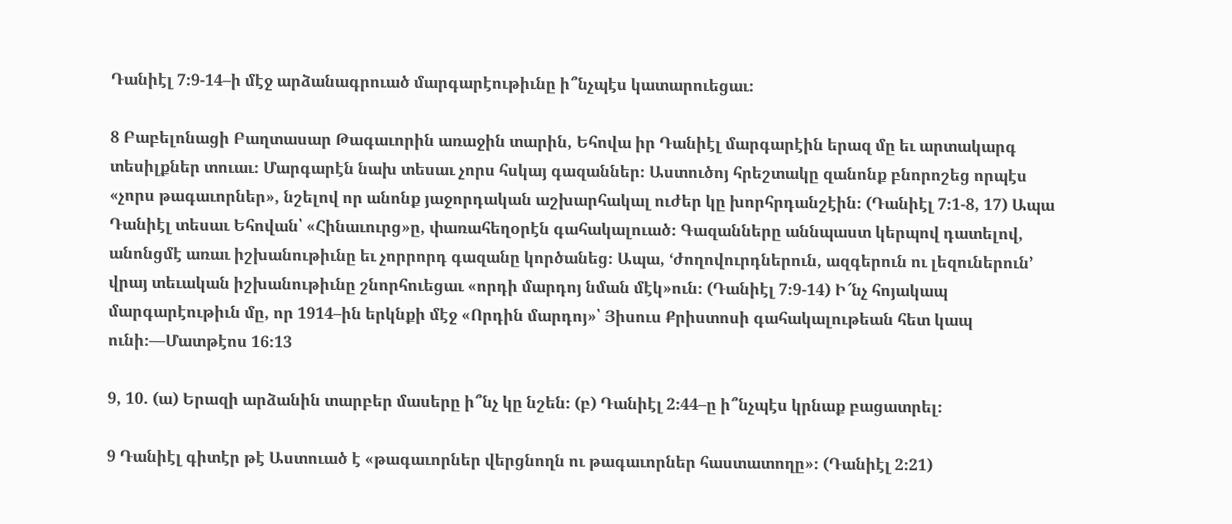Դանիէլ 7։9-14–ի մէջ արձանագրուած մարգարէութիւնը ի՞նչպէս կատարուեցաւ։

8 Բաբելոնացի Բաղտասար Թագաւորին առաջին տարին, Եհովա իր Դանիէլ մարգարէին երազ մը եւ արտակարգ տեսիլքներ տուաւ։ Մարգարէն նախ տեսաւ չորս հսկայ գազաններ։ Աստուծոյ հրեշտակը զանոնք բնորոշեց որպէս «չորս թագաւորներ», նշելով որ անոնք յաջորդական աշխարհակալ ուժեր կը խորհրդանշէին։ (Դանիէլ 7։1-8, 17) Ապա Դանիէլ տեսաւ Եհովան՝ «Հինաւուրց»ը, փառահեղօրէն գահակալուած։ Գազանները աննպաստ կերպով դատելով, անոնցմէ առաւ իշխանութիւնը եւ չորրորդ գազանը կործանեց։ Ապա, ‘ժողովուրդներուն, ազգերուն ու լեզուներուն’ վրայ տեւական իշխանութիւնը շնորհուեցաւ «որդի մարդոյ նման մէկ»ուն։ (Դանիէլ 7։9-14) Ի՜նչ հոյակապ մարգարէութիւն մը, որ 1914–ին երկնքի մէջ «Որդին մարդոյ»՝ Յիսուս Քրիստոսի գահակալութեան հետ կապ ունի։—Մատթէոս 16։13

9, 10. (ա) Երազի արձանին տարբեր մասերը ի՞նչ կը նշեն։ (բ) Դանիէլ 2։44–ը ի՞նչպէս կրնաք բացատրել։

9 Դանիէլ գիտէր թէ Աստուած է «թագաւորներ վերցնողն ու թագաւորներ հաստատողը»։ (Դանիէլ 2։21)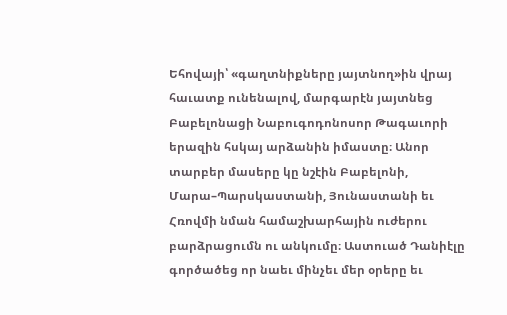Եհովայի՝ «գաղտնիքները յայտնող»ին վրայ հաւատք ունենալով, մարգարէն յայտնեց Բաբելոնացի Նաբուգոդոնոսոր Թագաւորի երազին հսկայ արձանին իմաստը։ Անոր տարբեր մասերը կը նշէին Բաբելոնի, Մարա–Պարսկաստանի, Յունաստանի եւ Հռովմի նման համաշխարհային ուժերու բարձրացումն ու անկումը։ Աստուած Դանիէլը գործածեց որ նաեւ մինչեւ մեր օրերը եւ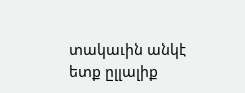տակաւին անկէ ետք ըլլալիք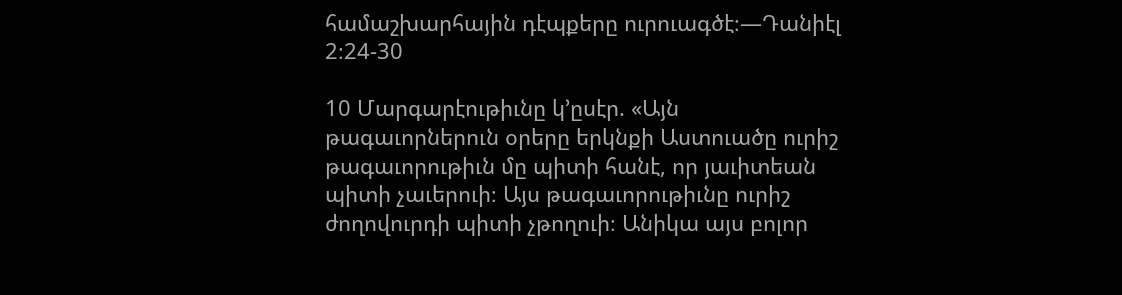համաշխարհային դէպքերը ուրուագծէ։—Դանիէլ 2։24-30

10 Մարգարէութիւնը կ’ըսէր. «Այն թագաւորներուն օրերը երկնքի Աստուածը ուրիշ թագաւորութիւն մը պիտի հանէ, որ յաւիտեան պիտի չաւերուի։ Այս թագաւորութիւնը ուրիշ ժողովուրդի պիտի չթողուի։ Անիկա այս բոլոր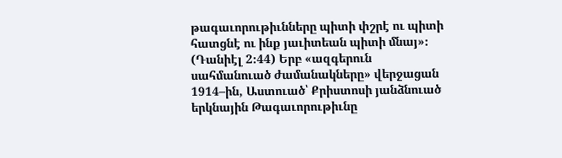թագաւորութիւնները պիտի փշրէ ու պիտի հատցնէ ու ինք յաւիտեան պիտի մնայ»։ (Դանիէլ 2։44) Երբ «ազգերուն սահմանուած ժամանակները» վերջացան 1914–ին, Աստուած՝ Քրիստոսի յանձնուած երկնային Թագաւորութիւնը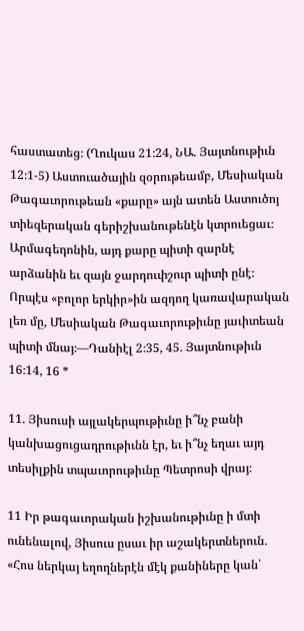հաստատեց։ (Ղուկաս 21։24, ՆԱ. Յայտնութիւն 12։1-5) Աստուածային զօրութեամբ, Մեսիական Թագաւորութեան «քարը» այն ատեն Աստուծոյ տիեզերական գերիշխանութենէն կտրուեցաւ։ Արմագեդոնին, այդ քարը պիտի զարնէ արձանին եւ զայն ջարդուփշուր պիտի ընէ։ Որպէս «բոլոր երկիր»ին ազդող կառավարական լեռ մը, Մեսիական Թագաւորութիւնը յաւիտեան պիտի մնայ։—Դանիէլ 2։35, 45. Յայտնութիւն 16։14, 16 *

11. Յիսուսի այլակերպութիւնը ի՞նչ բանի կանխացուցադրութիւնն էր, եւ ի՞նչ եղաւ այդ տեսիլքին տպաւորութիւնը Պետրոսի վրայ։

11 Իր թագաւորական իշխանութիւնը ի մտի ունենալով, Յիսուս ըսաւ իր աշակերտներուն. «Հոս ներկայ եղողներէն մէկ քանիները կան՝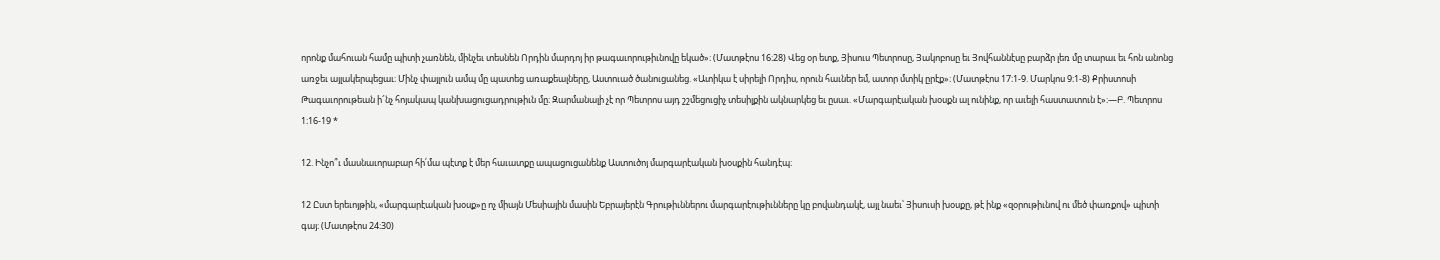որոնք մահուան համը պիտի չառնեն, մինչեւ տեսնեն Որդին մարդոյ իր թագաւորութիւնովը եկած»։ (Մատթէոս 16։28) Վեց օր ետք, Յիսուս Պետրոսը, Յակոբոսը եւ Յովհաննէսը բարձր լեռ մը տարաւ եւ հոն անոնց առջեւ այլակերպեցաւ։ Մինչ փայլուն ամպ մը պատեց առաքեալները, Աստուած ծանուցանեց. «Ատիկա է սիրելի Որդիս, որուն հաւներ եմ, ատոր մտիկ ըրէք»։ (Մատթէոս 17։1-9. Մարկոս 9։1-8) Քրիստոսի Թագաւորութեան ի՜նչ հոյակապ կանխացուցադրութիւն մը։ Զարմանալի չէ որ Պետրոս այդ շշմեցուցիչ տեսիլքին ակնարկեց եւ ըսաւ. «Մարգարէական խօսքն ալ ունինք, որ աւելի հաստատուն է»։—Բ. Պետրոս 1։16-19 *

12. Ինչո՞ւ մասնաւորաբար հի՛մա պէտք է մեր հաւատքը ապացուցանենք Աստուծոյ մարգարէական խօսքին հանդէպ։

12 Ըստ երեւոյթին, «մարգարէական խօսք»ը ոչ միայն Մեսիային մասին Եբրայերէն Գրութիւններու մարգարէութիւնները կը բովանդակէ, այլ նաեւ՝ Յիսուսի խօսքը, թէ ինք «զօրութիւնով ու մեծ փառքով» պիտի գայ։ (Մատթէոս 24։30)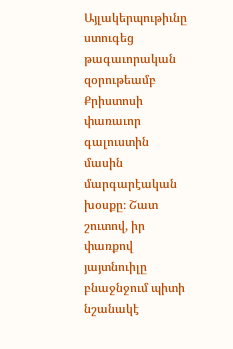Այլակերպութիւնը ստուգեց թագաւորական զօրութեամբ Քրիստոսի փառաւոր գալուստին մասին մարգարէական խօսքը։ Շատ շուտով, իր փառքով յայտնուիլը բնաջնջում պիտի նշանակէ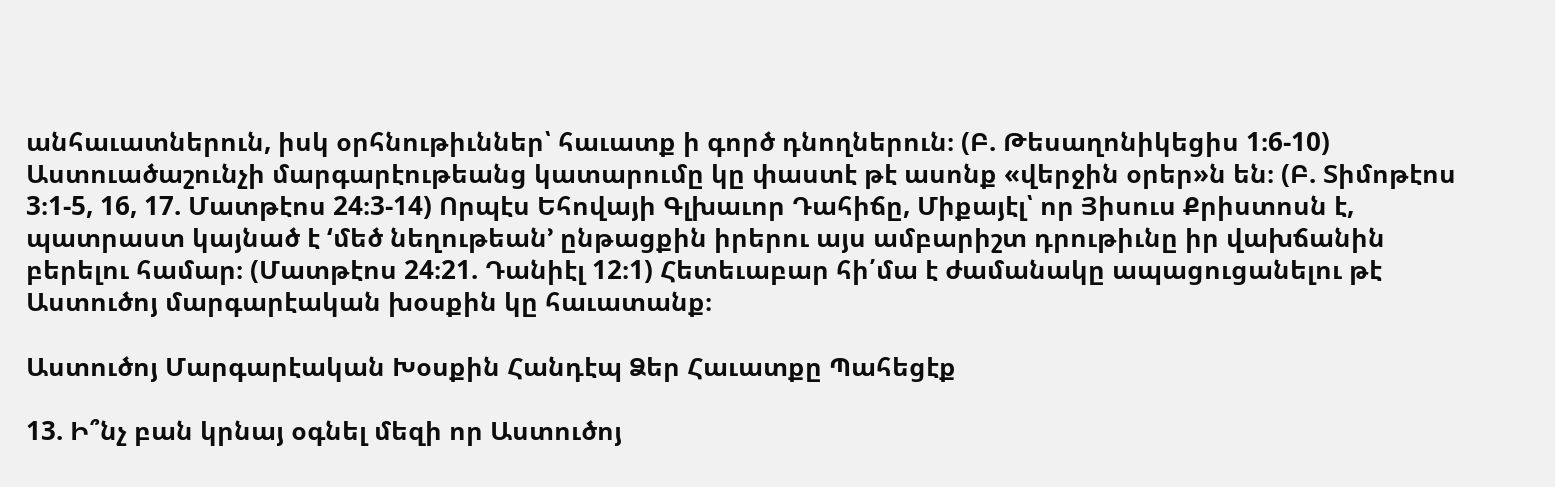անհաւատներուն, իսկ օրհնութիւններ՝ հաւատք ի գործ դնողներուն։ (Բ. Թեսաղոնիկեցիս 1։6-10) Աստուածաշունչի մարգարէութեանց կատարումը կը փաստէ թէ ասոնք «վերջին օրեր»ն են։ (Բ. Տիմոթէոս 3։1-5, 16, 17. Մատթէոս 24։3-14) Որպէս Եհովայի Գլխաւոր Դահիճը, Միքայէլ՝ որ Յիսուս Քրիստոսն է, պատրաստ կայնած է ‘մեծ նեղութեան’ ընթացքին իրերու այս ամբարիշտ դրութիւնը իր վախճանին բերելու համար։ (Մատթէոս 24։21. Դանիէլ 12։1) Հետեւաբար հի՛մա է ժամանակը ապացուցանելու թէ Աստուծոյ մարգարէական խօսքին կը հաւատանք։

Աստուծոյ Մարգարէական Խօսքին Հանդէպ Ձեր Հաւատքը Պահեցէք

13. Ի՞նչ բան կրնայ օգնել մեզի որ Աստուծոյ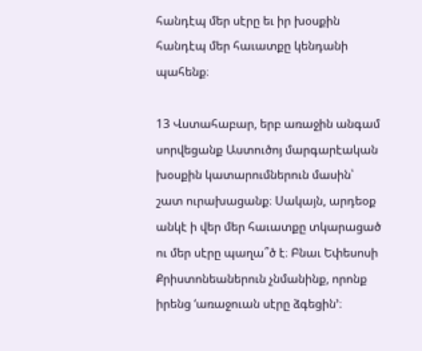հանդէպ մեր սէրը եւ իր խօսքին հանդէպ մեր հաւատքը կենդանի պահենք։

13 Վստահաբար, երբ առաջին անգամ սորվեցանք Աստուծոյ մարգարէական խօսքին կատարումներուն մասին՝ շատ ուրախացանք։ Սակայն, արդեօք անկէ ի վեր մեր հաւատքը տկարացած ու մեր սէրը պաղա՞ծ է։ Բնաւ Եփեսոսի Քրիստոնեաներուն չնմանինք, որոնք իրենց ‘առաջուան սէրը ձգեցին’։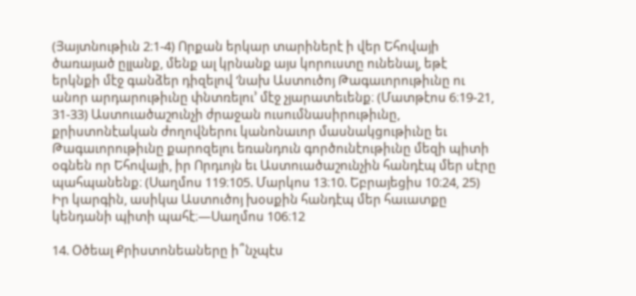(Յայտնութիւն 2։1-4) Որքան երկար տարիներէ ի վեր Եհովայի ծառայած ըլլանք, մենք ալ կրնանք այս կորուստը ունենալ, եթէ երկնքի մէջ գանձեր դիզելով ‘նախ Աստուծոյ Թագաւորութիւնը ու անոր արդարութիւնը փնտռելու’ մէջ չյարատեւենք։ (Մատթէոս 6։19-21, 31-33) Աստուածաշունչի ժրաջան ուսումնասիրութիւնը, քրիստոնէական ժողովներու կանոնաւոր մասնակցութիւնը եւ Թագաւորութիւնը քարոզելու եռանդուն գործունէութիւնը մեզի պիտի օգնեն որ Եհովայի, իր Որդւոյն եւ Աստուածաշունչին հանդէպ մեր սէրը պահպանենք։ (Սաղմոս 119։105. Մարկոս 13։10. Եբրայեցիս 10։24, 25) Իր կարգին, ասիկա Աստուծոյ խօսքին հանդէպ մեր հաւատքը կենդանի պիտի պահէ։—Սաղմոս 106։12

14. Օծեալ Քրիստոնեաները ի՞նչպէս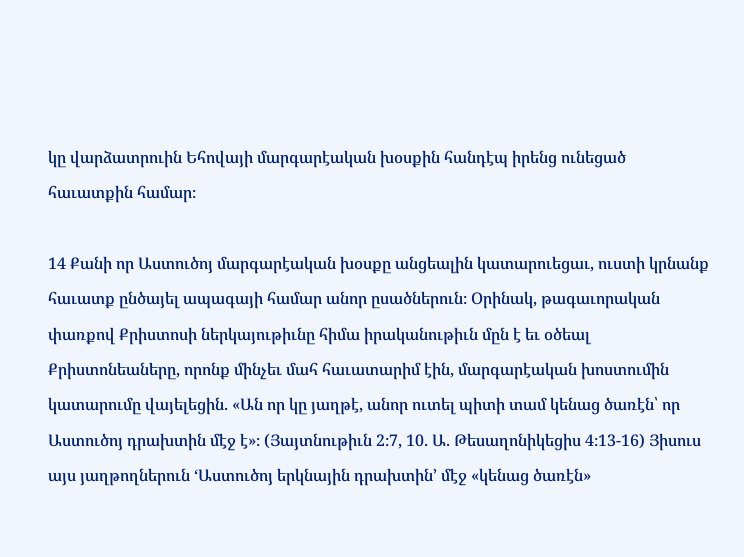կը վարձատրուին Եհովայի մարգարէական խօսքին հանդէպ իրենց ունեցած հաւատքին համար։

14 Քանի որ Աստուծոյ մարգարէական խօսքը անցեալին կատարուեցաւ, ուստի կրնանք հաւատք ընծայել ապագայի համար անոր ըսածներուն։ Օրինակ, թագաւորական փառքով Քրիստոսի ներկայութիւնը հիմա իրականութիւն մըն է եւ օծեալ Քրիստոնեաները, որոնք մինչեւ մահ հաւատարիմ էին, մարգարէական խոստումին կատարումը վայելեցին. «Ան որ կը յաղթէ, անոր ուտել պիտի տամ կենաց ծառէն՝ որ Աստուծոյ դրախտին մէջ է»։ (Յայտնութիւն 2։7, 10. Ա. Թեսաղոնիկեցիս 4։13-16) Յիսուս այս յաղթողներուն ‘Աստուծոյ երկնային դրախտին’ մէջ «կենաց ծառէն»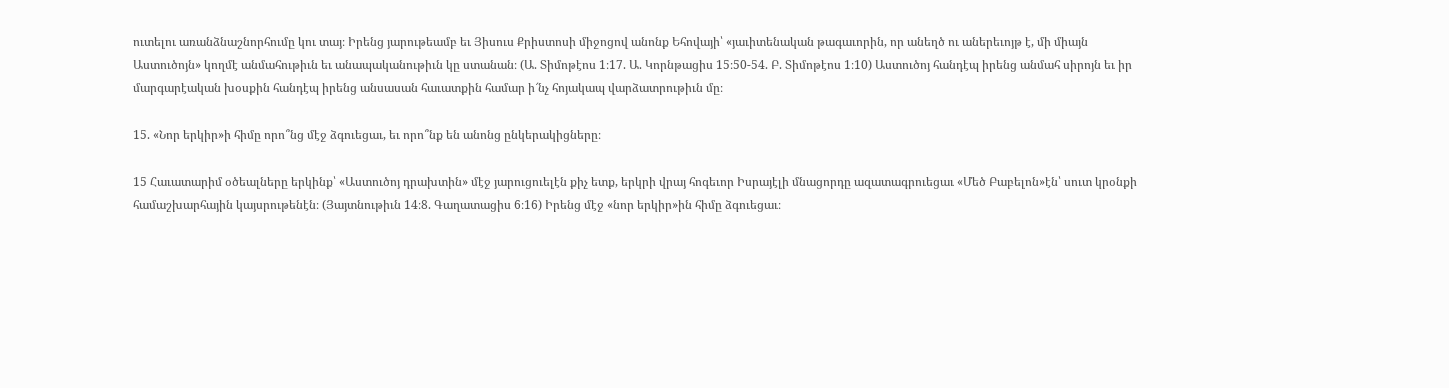ուտելու առանձնաշնորհումը կու տայ։ Իրենց յարութեամբ եւ Յիսուս Քրիստոսի միջոցով անոնք Եհովայի՝ «յաւիտենական թագաւորին, որ անեղծ ու աներեւոյթ է, մի միայն Աստուծոյն» կողմէ անմահութիւն եւ անապականութիւն կը ստանան։ (Ա. Տիմոթէոս 1։17. Ա. Կորնթացիս 15։50-54. Բ. Տիմոթէոս 1։10) Աստուծոյ հանդէպ իրենց անմահ սիրոյն եւ իր մարգարէական խօսքին հանդէպ իրենց անսասան հաւատքին համար ի՜նչ հոյակապ վարձատրութիւն մը։

15. «Նոր երկիր»ի հիմը որո՞նց մէջ ձգուեցաւ, եւ որո՞նք են անոնց ընկերակիցները։

15 Հաւատարիմ օծեալները երկինք՝ «Աստուծոյ դրախտին» մէջ յարուցուելէն քիչ ետք, երկրի վրայ հոգեւոր Իսրայէլի մնացորդը ազատագրուեցաւ «Մեծ Բաբելոն»էն՝ սուտ կրօնքի համաշխարհային կայսրութենէն։ (Յայտնութիւն 14։8. Գաղատացիս 6։16) Իրենց մէջ «նոր երկիր»ին հիմը ձգուեցաւ։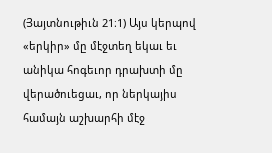(Յայտնութիւն 21։1) Այս կերպով «երկիր» մը մէջտեղ եկաւ եւ անիկա հոգեւոր դրախտի մը վերածուեցաւ, որ ներկայիս համայն աշխարհի մէջ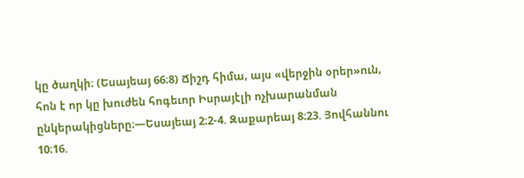կը ծաղկի։ (Եսայեայ 66։8) Ճիշդ հիմա, այս «վերջին օրեր»ուն, հոն է որ կը խուժեն հոգեւոր Իսրայէլի ոչխարանման ընկերակիցները։—Եսայեայ 2։2-4. Զաքարեայ 8։23. Յովհաննու 10։16.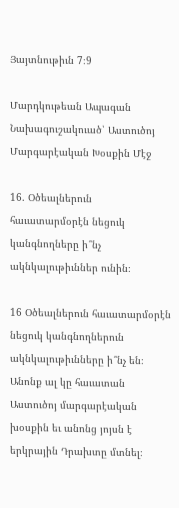Յայտնութիւն 7։9

Մարդկութեան Ապագան Նախագուշակուած՝ Աստուծոյ Մարգարէական Խօսքին Մէջ

16. Օծեալներուն հաւատարմօրէն նեցուկ կանգնողները ի՞նչ ակնկալութիւններ ունին։

16 Օծեալներուն հաւատարմօրէն նեցուկ կանգնողներուն ակնկալութիւնները ի՞նչ են։ Անոնք ալ կը հաւատան Աստուծոյ մարգարէական խօսքին եւ անոնց յոյսն է երկրային Դրախտը մտնել։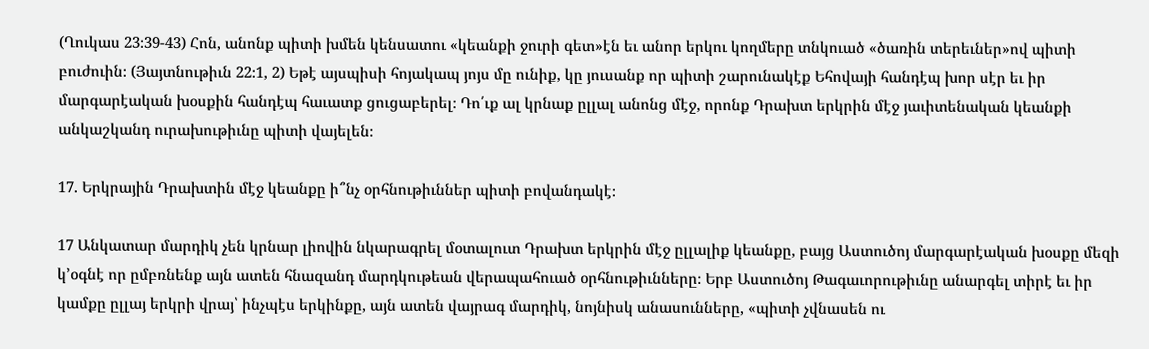(Ղուկաս 23։39-43) Հոն, անոնք պիտի խմեն կենսատու «կեանքի ջուրի գետ»էն եւ անոր երկու կողմերը տնկուած «ծառին տերեւներ»ով պիտի բուժուին։ (Յայտնութիւն 22։1, 2) Եթէ այսպիսի հոյակապ յոյս մը ունիք, կը յուսանք որ պիտի շարունակէք Եհովայի հանդէպ խոր սէր եւ իր մարգարէական խօսքին հանդէպ հաւատք ցուցաբերել։ Դո՛ւք ալ կրնաք ըլլալ անոնց մէջ, որոնք Դրախտ երկրին մէջ յաւիտենական կեանքի անկաշկանդ ուրախութիւնը պիտի վայելեն։

17. Երկրային Դրախտին մէջ կեանքը ի՞նչ օրհնութիւններ պիտի բովանդակէ։

17 Անկատար մարդիկ չեն կրնար լիովին նկարագրել մօտալուտ Դրախտ երկրին մէջ ըլլալիք կեանքը, բայց Աստուծոյ մարգարէական խօսքը մեզի կ’օգնէ որ ըմբռնենք այն ատեն հնազանդ մարդկութեան վերապահուած օրհնութիւնները։ Երբ Աստուծոյ Թագաւորութիւնը անարգել տիրէ եւ իր կամքը ըլլայ երկրի վրայ՝ ինչպէս երկինքը, այն ատեն վայրագ մարդիկ, նոյնիսկ անասունները, «պիտի չվնասեն ու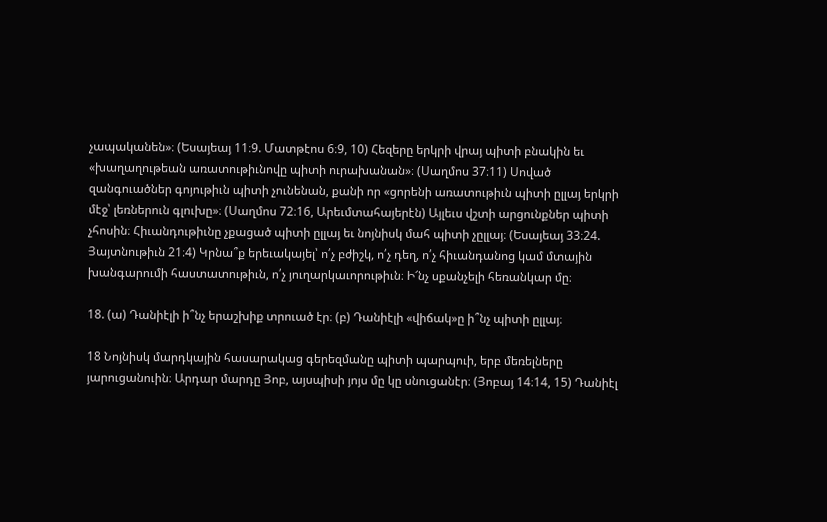չապականեն»։ (Եսայեայ 11։9. Մատթէոս 6։9, 10) Հեզերը երկրի վրայ պիտի բնակին եւ «խաղաղութեան առատութիւնովը պիտի ուրախանան»։ (Սաղմոս 37։11) Սոված զանգուածներ գոյութիւն պիտի չունենան, քանի որ «ցորենի առատութիւն պիտի ըլլայ երկրի մէջ՝ լեռներուն գլուխը»։ (Սաղմոս 72։16, Արեւմտահայերէն) Այլեւս վշտի արցունքներ պիտի չհոսին։ Հիւանդութիւնը չքացած պիտի ըլլայ եւ նոյնիսկ մահ պիտի չըլլայ։ (Եսայեայ 33։24. Յայտնութիւն 21։4) Կրնա՞ք երեւակայել՝ ո՛չ բժիշկ, ո՛չ դեղ, ո՛չ հիւանդանոց կամ մտային խանգարումի հաստատութիւն, ո՛չ յուղարկաւորութիւն։ Ի՜նչ սքանչելի հեռանկար մը։

18. (ա) Դանիէլի ի՞նչ երաշխիք տրուած էր։ (բ) Դանիէլի «վիճակ»ը ի՞նչ պիտի ըլլայ։

18 Նոյնիսկ մարդկային հասարակաց գերեզմանը պիտի պարպուի, երբ մեռելները յարուցանուին։ Արդար մարդը Յոբ, այսպիսի յոյս մը կը սնուցանէր։ (Յոբայ 14։14, 15) Դանիէլ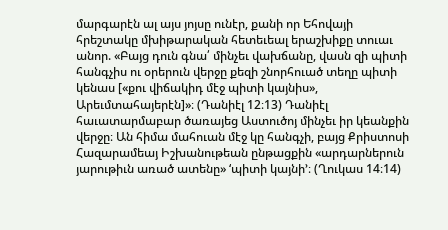մարգարէն ալ այս յոյսը ունէր, քանի որ Եհովայի հրեշտակը մխիթարական հետեւեալ երաշխիքը տուաւ անոր. «Բայց դուն գնա՛ մինչեւ վախճանը, վասն զի պիտի հանգչիս ու օրերուն վերջը քեզի շնորհուած տեղը պիտի կենաս [«քու վիճակիդ մէջ պիտի կայնիս», Արեւմտահայերէն]»։ (Դանիէլ 12։13) Դանիէլ հաւատարմաբար ծառայեց Աստուծոյ մինչեւ իր կեանքին վերջը։ Ան հիմա մահուան մէջ կը հանգչի, բայց Քրիստոսի Հազարամեայ Իշխանութեան ընթացքին «արդարներուն յարութիւն առած ատենը» ‘պիտի կայնի’։ (Ղուկաս 14։14)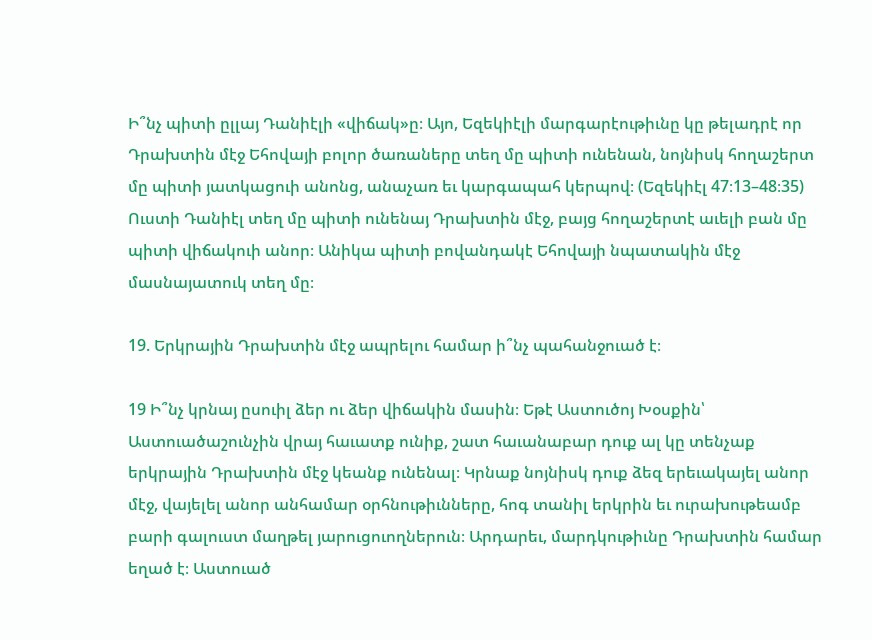Ի՞նչ պիտի ըլլայ Դանիէլի «վիճակ»ը։ Այո, Եզեկիէլի մարգարէութիւնը կը թելադրէ որ Դրախտին մէջ Եհովայի բոլոր ծառաները տեղ մը պիտի ունենան, նոյնիսկ հողաշերտ մը պիտի յատկացուի անոնց, անաչառ եւ կարգապահ կերպով։ (Եզեկիէլ 47։13–48։35) Ուստի Դանիէլ տեղ մը պիտի ունենայ Դրախտին մէջ, բայց հողաշերտէ աւելի բան մը պիտի վիճակուի անոր։ Անիկա պիտի բովանդակէ Եհովայի նպատակին մէջ մասնայատուկ տեղ մը։

19. Երկրային Դրախտին մէջ ապրելու համար ի՞նչ պահանջուած է։

19 Ի՞նչ կրնայ ըսուիլ ձեր ու ձեր վիճակին մասին։ Եթէ Աստուծոյ Խօսքին՝ Աստուածաշունչին վրայ հաւատք ունիք, շատ հաւանաբար դուք ալ կը տենչաք երկրային Դրախտին մէջ կեանք ունենալ։ Կրնաք նոյնիսկ դուք ձեզ երեւակայել անոր մէջ, վայելել անոր անհամար օրհնութիւնները, հոգ տանիլ երկրին եւ ուրախութեամբ բարի գալուստ մաղթել յարուցուողներուն։ Արդարեւ, մարդկութիւնը Դրախտին համար եղած է։ Աստուած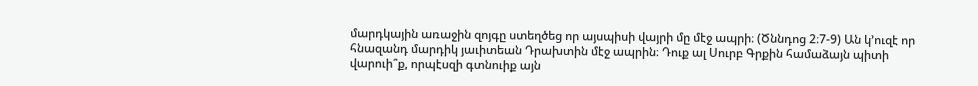մարդկային առաջին զոյգը ստեղծեց որ այսպիսի վայրի մը մէջ ապրի։ (Ծննդոց 2։7-9) Ան կ’ուզէ որ հնազանդ մարդիկ յաւիտեան Դրախտին մէջ ապրին։ Դուք ալ Սուրբ Գրքին համաձայն պիտի վարուի՞ք, որպէսզի գտնուիք այն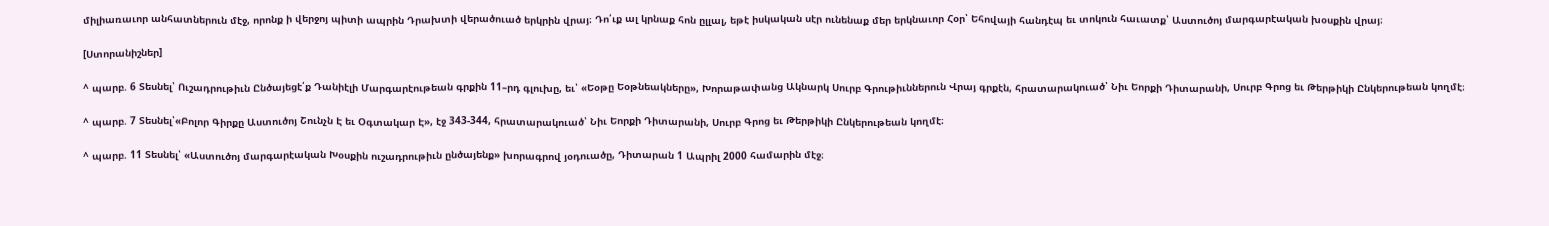միլիառաւոր անհատներուն մէջ, որոնք ի վերջոյ պիտի ապրին Դրախտի վերածուած երկրին վրայ։ Դո՛ւք ալ կրնաք հոն ըլլալ, եթէ իսկական սէր ունենաք մեր երկնաւոր Հօր՝ Եհովայի հանդէպ եւ տոկուն հաւատք՝ Աստուծոյ մարգարէական խօսքին վրայ։

[Ստորանիշներ]

^ պարբ. 6 Տեսնել՝ Ուշադրութիւն Ընծայեցէ՛ք Դանիէլի Մարգարէութեան գրքին 11–րդ գլուխը, եւ՝ «Եօթը Եօթնեակները», Խորաթափանց Ակնարկ Սուրբ Գրութիւններուն Վրայ գրքէն, հրատարակուած՝ Նիւ Եորքի Դիտարանի, Սուրբ Գրոց եւ Թերթիկի Ընկերութեան կողմէ։

^ պարբ. 7 Տեսնել՝«Բոլոր Գիրքը Աստուծոյ Շունչն Է եւ Օգտակար Է», էջ 343-344, հրատարակուած՝ Նիւ Եորքի Դիտարանի, Սուրբ Գրոց եւ Թերթիկի Ընկերութեան կողմէ։

^ պարբ. 11 Տեսնել՝ «Աստուծոյ մարգարէական Խօսքին ուշադրութիւն ընծայենք» խորագրով յօդուածը, Դիտարան 1 Ապրիլ 2000 համարին մէջ։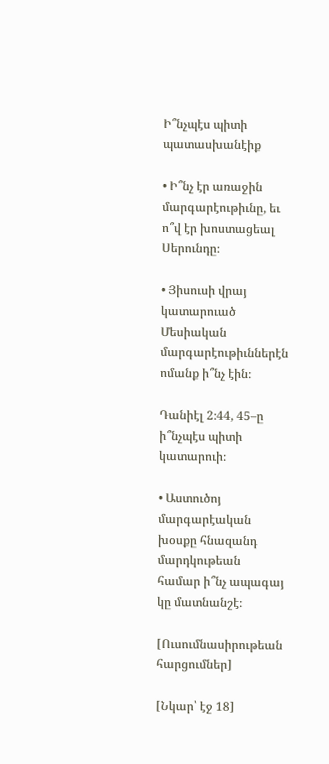Ի՞նչպէս պիտի պատասխանէիք

• Ի՞նչ էր առաջին մարգարէութիւնը, եւ ո՞վ էր խոստացեալ Սերունդը։

• Յիսուսի վրայ կատարուած Մեսիական մարգարէութիւններէն ոմանք ի՞նչ էին։

Դանիէլ 2։44, 45–ը ի՞նչպէս պիտի կատարուի։

• Աստուծոյ մարգարէական խօսքը հնազանդ մարդկութեան համար ի՞նչ ապագայ կը մատնանշէ։

[Ուսումնասիրութեան հարցումներ]

[Նկար՝ էջ 18]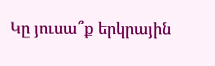Կը յուսա՞ք երկրային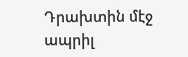Դրախտին մէջ ապրիլ